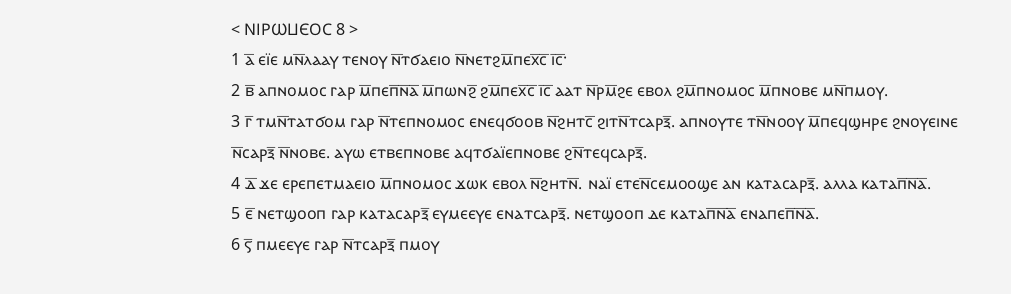< ⲚⲒⲢⲰⳘⲈⲞⲤ 8 >
1 ⲁ̅ ⲉⲓ̈ⲉ ⲙⲛ̅ⲗⲁⲁⲩ ⲧⲉⲛⲟⲩ ⲛ̅ⲧϭⲁⲉⲓⲟ ⲛ̅ⲛⲉⲧϩⲙ̅ⲡⲉⲭ̅ⲥ̅ ⲓ̅ⲥ̅·
2 ⲃ̅ ⲁⲡⲛⲟⲙⲟⲥ ⲅⲁⲣ ⲙ̅ⲡⲉⲡ̅ⲛ̅ⲁ̅ ⲙ̅ⲡⲱⲛϩ̅ ϩⲙ̅ⲡⲉⲭ̅ⲥ̅ ⲓ̅ⲥ̅ ⲁⲁⲧ ⲛ̅ⲣⲙ̅ϩⲉ ⲉⲃⲟⲗ ϩⲙ̅ⲡⲛⲟⲙⲟⲥ ⲙ̅ⲡⲛⲟⲃⲉ ⲙⲛ̅ⲡⲙⲟⲩ.
3 ⲅ̅ ⲧⲙⲛ̅ⲧⲁⲧϭⲟⲙ ⲅⲁⲣ ⲛ̅ⲧⲉⲡⲛⲟⲙⲟⲥ ⲉⲛⲉϥϭⲟⲟⲃ ⲛ̅ϩⲏⲧⲥ̅ ϩⲓⲧⲛ̅ⲧⲥⲁⲣⲝ̅. ⲁⲡⲛⲟⲩⲧⲉ ⲧⲛ̅ⲛⲟⲟⲩ ⲙ̅ⲡⲉϥϣⲏⲣⲉ ϩⲛⲟⲩⲉⲓⲛⲉ ⲛ̅ⲥⲁⲣⲝ̅ ⲛ̅ⲛⲟⲃⲉ. ⲁⲩⲱ ⲉⲧⲃⲉⲡⲛⲟⲃⲉ ⲁϥⲧϭⲁⲓ̈ⲉⲡⲛⲟⲃⲉ ϩⲛ̅ⲧⲉϥⲥⲁⲣⲝ̅.
4 ⲇ̅ ϫⲉ ⲉⲣⲉⲡⲉⲧⲙⲁⲉⲓⲟ ⲙ̅ⲡⲛⲟⲙⲟⲥ ϫⲱⲕ ⲉⲃⲟⲗ ⲛ̅ϩⲏⲧⲛ̅. ⲛⲁⲓ̈ ⲉⲧⲉⲛ̅ⲥⲉⲙⲟⲟϣⲉ ⲁⲛ ⲕⲁⲧⲁⲥⲁⲣⲝ̅. ⲁⲗⲗⲁ ⲕⲁⲧⲁⲡ̅ⲛ̅ⲁ̅.
5 ⲉ̅ ⲛⲉⲧϣⲟⲟⲡ ⲅⲁⲣ ⲕⲁⲧⲁⲥⲁⲣⲝ̅ ⲉⲩⲙⲉⲉⲩⲉ ⲉⲛⲁⲧⲥⲁⲣⲝ̅. ⲛⲉⲧϣⲟⲟⲡ ⲇⲉ ⲕⲁⲧⲁⲡ̅ⲛ̅ⲁ̅ ⲉⲛⲁⲡⲉⲡ̅ⲛ̅ⲁ̅.
6 ⲋ̅ ⲡⲙⲉⲉⲩⲉ ⲅⲁⲣ ⲛ̅ⲧⲥⲁⲣⲝ̅ ⲡⲙⲟⲩ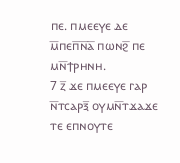ⲡⲉ. ⲡⲙⲉⲉⲩⲉ ⲇⲉ ⲙ̅ⲡⲉⲡ̅ⲛ̅ⲁ̅ ⲡⲱⲛϩ̅ ⲡⲉ ⲙⲛ̅ϯⲣⲏⲛⲏ.
7 ⲍ̅ ϫⲉ ⲡⲙⲉⲉⲩⲉ ⲅⲁⲣ ⲛ̅ⲧⲥⲁⲣⲝ̅ ⲟⲩⲙⲛ̅ⲧϫⲁϫⲉ ⲧⲉ ⲉⲡⲛⲟⲩⲧⲉ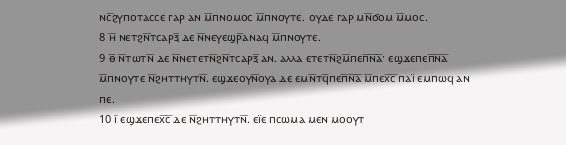ⲛⲥ̅ϩⲩⲡⲟⲧⲁⲥⲥⲉ ⲅⲁⲣ ⲁⲛ ⲙ̅ⲡⲛⲟⲙⲟⲥ ⲙ̅ⲡⲛⲟⲩⲧⲉ. ⲟⲩⲇⲉ ⲅⲁⲣ ⲙⲛ̅ϭⲟⲙ ⲙ̅ⲙⲟⲥ.
8 ⲏ̅ ⲛⲉⲧϩⲛ̅ⲧⲥⲁⲣⲝ̅ ⲇⲉ ⲛ̅ⲛⲉⲩⲉϣⲣ̅ⲁⲛⲁϥ ⲙ̅ⲡⲛⲟⲩⲧⲉ.
9 ⲑ̅ ⲛ̅ⲧⲱⲧⲛ̅ ⲇⲉ ⲛ̅ⲛⲉⲧⲉⲧⲛ̅ϩⲛ̅ⲧⲥⲁⲣⲝ̅ ⲁⲛ. ⲁⲗⲗⲁ ⲉⲧⲉⲧⲛ̅ϩⲙ̅ⲡⲉⲡ̅ⲛ̅ⲁ̅· ⲉϣϫⲉⲡⲉⲡ̅ⲛ̅ⲁ̅ ⲙ̅ⲡⲛⲟⲩⲧⲉ ⲛ̅ϩⲏⲧⲧⲏⲩⲧⲛ̅. ⲉϣϫⲉⲟⲩⲛ̅ⲟⲩⲁ ⲇⲉ ⲉⲙⲛ̅ⲧϥ̅ⲡⲉⲡ̅ⲛ̅ⲁ̅ ⲙ̅ⲡⲉⲭ̅ⲥ̅ ⲡⲁⲓ̈ ⲉⲙⲡⲱϥ ⲁⲛ ⲡⲉ.
10 ⲓ̅ ⲉϣϫⲉⲡⲉⲭ̅ⲥ̅ ⲇⲉ ⲛ̅ϩⲏⲧⲧⲏⲩⲧⲛ̅. ⲉⲓ̈ⲉ ⲡⲥⲱⲙⲁ ⲙⲉⲛ ⲙⲟⲟⲩⲧ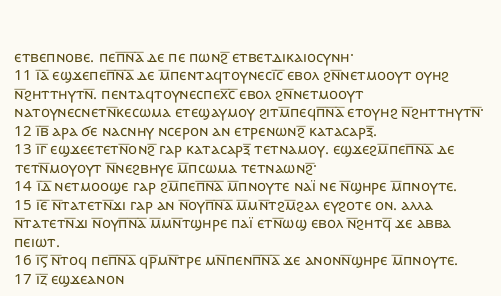ⲉⲧⲃⲉⲡⲛⲟⲃⲉ. ⲡⲉⲡ̅ⲛ̅ⲁ̅ ⲇⲉ ⲡⲉ ⲡⲱⲛϩ̅ ⲉⲧⲃⲉⲧⲇⲓⲕⲁⲓⲟⲥⲩⲛⲏ·
11 ⲓ̅ⲁ̅ ⲉϣϫⲉⲡⲉⲡ̅ⲛ̅ⲁ̅ ⲇⲉ ⲙ̅ⲡⲉⲛⲧⲁϥⲧⲟⲩⲛⲉⲥⲓ̅ⲥ̅ ⲉⲃⲟⲗ ϩⲛ̅ⲛⲉⲧⲙⲟⲟⲩⲧ ⲟⲩⲏϩ ⲛ̅ϩⲏⲧⲧⲏⲩⲧⲛ̅. ⲡⲉⲛⲧⲁϥⲧⲟⲩⲛⲉⲥⲡⲉⲭ̅ⲥ̅ ⲉⲃⲟⲗ ϩⲛ̅ⲛⲉⲧⲙⲟⲟⲩⲧ ⲛⲁⲧⲟⲩⲛⲉⲥⲛⲉⲧⲛ̅ⲕⲉⲥⲱⲙⲁ ⲉⲧⲉϣⲁⲩⲙⲟⲩ ϩⲓⲧⲙ̅ⲡⲉϥⲡ̅ⲛ̅ⲁ̅ ⲉⲧⲟⲩⲏϩ ⲛ̅ϩⲏⲧⲧⲏⲩⲧⲛ̅·
12 ⲓ̅ⲃ̅ ⲁⲣⲁ ϭⲉ ⲛⲁⲥⲛⲏⲩ ⲛⲥⲉⲣⲟⲛ ⲁⲛ ⲉⲧⲣⲉⲛⲱⲛϩ̅ ⲕⲁⲧⲁⲥⲁⲣⲝ̅.
13 ⲓ̅ⲅ̅ ⲉϣϫⲉⲉⲧⲉⲧⲛ̅ⲟⲛϩ̅ ⲅⲁⲣ ⲕⲁⲧⲁⲥⲁⲣⲝ̅ ⲧⲉⲧⲛⲁⲙⲟⲩ. ⲉϣϫⲉϩⲙ̅ⲡⲉⲡ̅ⲛ̅ⲁ̅ ⲇⲉ ⲧⲉⲧⲛ̅ⲙⲟⲩⲟⲩⲧ ⲛ̅ⲛⲉϩⲃⲏⲩⲉ ⲙ̅ⲡⲥⲱⲙⲁ ⲧⲉⲧⲛⲁⲱⲛϩ̅·
14 ⲓ̅ⲇ̅ ⲛⲉⲧⲙⲟⲟϣⲉ ⲅⲁⲣ ϩⲙ̅ⲡⲉⲡ̅ⲛ̅ⲁ̅ ⲙ̅ⲡⲛⲟⲩⲧⲉ ⲛⲁⲓ̈ ⲛⲉ ⲛ̅ϣⲏⲣⲉ ⲙ̅ⲡⲛⲟⲩⲧⲉ.
15 ⲓ̅ⲉ̅ ⲛ̅ⲧⲁⲧⲉⲧⲛ̅ϫⲓ ⲅⲁⲣ ⲁⲛ ⲛ̅ⲟⲩⲡ̅ⲛ̅ⲁ̅ ⲙ̅ⲙⲛ̅ⲧϩⲙ̅ϩⲁⲗ ⲉⲩϩⲟⲧⲉ ⲟⲛ. ⲁⲗⲗⲁ ⲛ̅ⲧⲁⲧⲉⲧⲛ̅ϫⲓ ⲛ̅ⲟⲩⲡ̅ⲛ̅ⲁ̅ ⲙ̅ⲙⲛ̅ⲧϣⲏⲣⲉ ⲡⲁⲓ̈ ⲉⲧⲛ̅ⲱϣ ⲉⲃⲟⲗ ⲛ̅ϩⲏⲧϥ̅ ϫⲉ ⲁⲃⲃⲁ ⲡⲉⲓⲱⲧ.
16 ⲓ̅ⲋ̅ ⲛ̅ⲧⲟϥ ⲡⲉⲡ̅ⲛ̅ⲁ̅ ϥⲣ̅ⲙⲛ̅ⲧⲣⲉ ⲙⲛ̅ⲡⲉⲛⲡ̅ⲛ̅ⲁ̅ ϫⲉ ⲁⲛⲟⲛⲛ̅ϣⲏⲣⲉ ⲙ̅ⲡⲛⲟⲩⲧⲉ.
17 ⲓ̅ⲍ̅ ⲉϣϫⲉⲁⲛⲟⲛ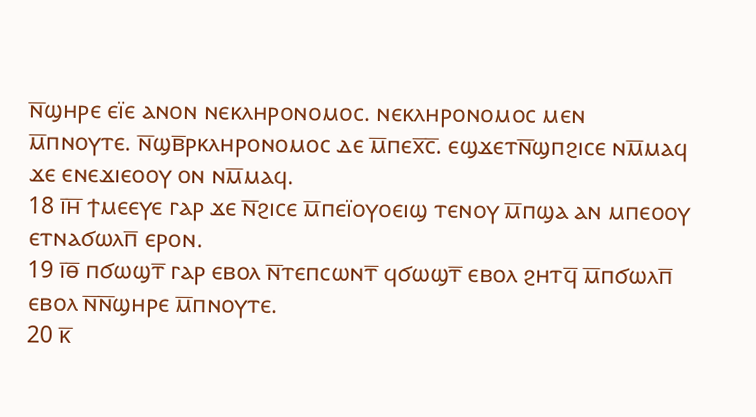ⲛ̅ϣⲏⲣⲉ ⲉⲓ̈ⲉ ⲁⲛⲟⲛ ⲛⲉⲕⲗⲏⲣⲟⲛⲟⲙⲟⲥ. ⲛⲉⲕⲗⲏⲣⲟⲛⲟⲙⲟⲥ ⲙⲉⲛ ⲙ̅ⲡⲛⲟⲩⲧⲉ. ⲛ̅ϣⲃ̅ⲣⲕⲗⲏⲣⲟⲛⲟⲙⲟⲥ ⲇⲉ ⲙ̅ⲡⲉⲭ̅ⲥ̅. ⲉϣϫⲉⲧⲛ̅ϣⲡϩⲓⲥⲉ ⲛⲙ̅ⲙⲁϥ ϫⲉ ⲉⲛⲉϫⲓⲉⲟⲟⲩ ⲟⲛ ⲛⲙ̅ⲙⲁϥ.
18 ⲓ̅ⲏ̅ ϯⲙⲉⲉⲩⲉ ⲅⲁⲣ ϫⲉ ⲛ̅ϩⲓⲥⲉ ⲙ̅ⲡⲉⲓ̈ⲟⲩⲟⲉⲓϣ ⲧⲉⲛⲟⲩ ⲙ̅ⲡϣⲁ ⲁⲛ ⲙⲡⲉⲟⲟⲩ ⲉⲧⲛⲁϭⲱⲗⲡ̅ ⲉⲣⲟⲛ.
19 ⲓ̅ⲑ̅ ⲡϭⲱϣⲧ̅ ⲅⲁⲣ ⲉⲃⲟⲗ ⲛ̅ⲧⲉⲡⲥⲱⲛⲧ̅ ϥϭⲱϣⲧ̅ ⲉⲃⲟⲗ ϩⲏⲧϥ̅ ⲙ̅ⲡϭⲱⲗⲡ̅ ⲉⲃⲟⲗ ⲛ̅ⲛ̅ϣⲏⲣⲉ ⲙ̅ⲡⲛⲟⲩⲧⲉ.
20 ⲕ̅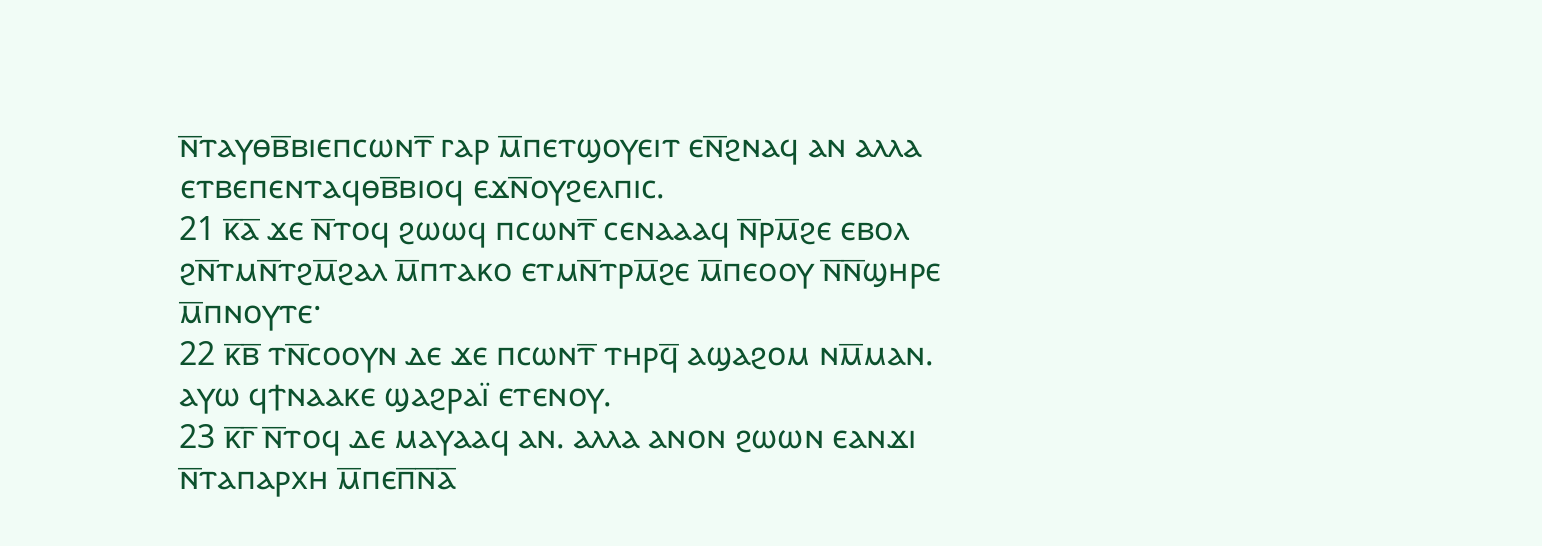ⲛ̅ⲧⲁⲩⲑⲃ̅ⲃⲓⲉⲡⲥⲱⲛⲧ̅ ⲅⲁⲣ ⲙ̅ⲡⲉⲧϣⲟⲩⲉⲓⲧ ⲉⲛ̅ϩⲛⲁϥ ⲁⲛ ⲁⲗⲗⲁ ⲉⲧⲃⲉⲡⲉⲛⲧⲁϥⲑⲃ̅ⲃⲓⲟϥ ⲉϫⲛ̅ⲟⲩϩⲉⲗⲡⲓⲥ.
21 ⲕ̅ⲁ̅ ϫⲉ ⲛ̅ⲧⲟϥ ϩⲱⲱϥ ⲡⲥⲱⲛⲧ̅ ⲥⲉⲛⲁⲁⲁϥ ⲛ̅ⲣⲙ̅ϩⲉ ⲉⲃⲟⲗ ϩⲛ̅ⲧⲙⲛ̅ⲧϩⲙ̅ϩⲁⲗ ⲙ̅ⲡⲧⲁⲕⲟ ⲉⲧⲙⲛ̅ⲧⲣⲙ̅ϩⲉ ⲙ̅ⲡⲉⲟⲟⲩ ⲛ̅ⲛ̅ϣⲏⲣⲉ ⲙ̅ⲡⲛⲟⲩⲧⲉ·
22 ⲕ̅ⲃ̅ ⲧⲛ̅ⲥⲟⲟⲩⲛ ⲇⲉ ϫⲉ ⲡⲥⲱⲛⲧ̅ ⲧⲏⲣϥ̅ ⲁϣⲁϩⲟⲙ ⲛⲙ̅ⲙⲁⲛ. ⲁⲩⲱ ϥϯⲛⲁⲁⲕⲉ ϣⲁϩⲣⲁⲓ̈ ⲉⲧⲉⲛⲟⲩ.
23 ⲕ̅ⲅ̅ ⲛ̅ⲧⲟϥ ⲇⲉ ⲙⲁⲩⲁⲁϥ ⲁⲛ. ⲁⲗⲗⲁ ⲁⲛⲟⲛ ϩⲱⲱⲛ ⲉⲁⲛϫⲓ ⲛ̅ⲧⲁⲡⲁⲣⲭⲏ ⲙ̅ⲡⲉⲡ̅ⲛ̅ⲁ̅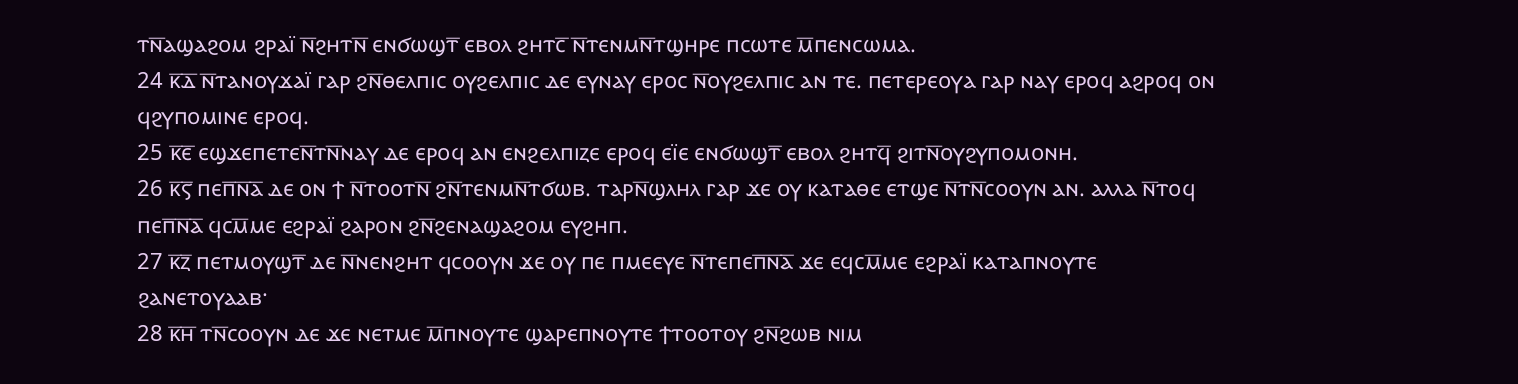ⲧⲛ̅ⲁϣⲁϩⲟⲙ ϩⲣⲁⲓ̈ ⲛ̅ϩⲏⲧⲛ̅ ⲉⲛϭⲱϣⲧ̅ ⲉⲃⲟⲗ ϩⲏⲧⲥ̅ ⲛ̅ⲧⲉⲛⲙⲛ̅ⲧϣⲏⲣⲉ ⲡⲥⲱⲧⲉ ⲙ̅ⲡⲉⲛⲥⲱⲙⲁ.
24 ⲕ̅ⲇ̅ ⲛ̅ⲧⲁⲛⲟⲩϫⲁⲓ̈ ⲅⲁⲣ ϩⲛ̅ⲑⲉⲗⲡⲓⲥ ⲟⲩϩⲉⲗⲡⲓⲥ ⲇⲉ ⲉⲩⲛⲁⲩ ⲉⲣⲟⲥ ⲛ̅ⲟⲩϩⲉⲗⲡⲓⲥ ⲁⲛ ⲧⲉ. ⲡⲉⲧⲉⲣⲉⲟⲩⲁ ⲅⲁⲣ ⲛⲁⲩ ⲉⲣⲟϥ ⲁϩⲣⲟϥ ⲟⲛ ϥϩⲩⲡⲟⲙⲓⲛⲉ ⲉⲣⲟϥ.
25 ⲕ̅ⲉ̅ ⲉϣϫⲉⲡⲉⲧⲉⲛ̅ⲧⲛ̅ⲛⲁⲩ ⲇⲉ ⲉⲣⲟϥ ⲁⲛ ⲉⲛϩⲉⲗⲡⲓⲍⲉ ⲉⲣⲟϥ ⲉⲓ̈ⲉ ⲉⲛϭⲱϣⲧ̅ ⲉⲃⲟⲗ ϩⲏⲧϥ̅ ϩⲓⲧⲛ̅ⲟⲩϩⲩⲡⲟⲙⲟⲛⲏ.
26 ⲕ̅ⲋ̅ ⲡⲉⲡ̅ⲛ̅ⲁ̅ ⲇⲉ ⲟⲛ ϯ ⲛ̅ⲧⲟⲟⲧⲛ̅ ϩⲛ̅ⲧⲉⲛⲙⲛ̅ⲧϭⲱⲃ. ⲧⲁⲣⲛ̅ϣⲗⲏⲗ ⲅⲁⲣ ϫⲉ ⲟⲩ ⲕⲁⲧⲁⲑⲉ ⲉⲧϣⲉ ⲛ̅ⲧⲛ̅ⲥⲟⲟⲩⲛ ⲁⲛ. ⲁⲗⲗⲁ ⲛ̅ⲧⲟϥ ⲡⲉⲡ̅ⲛ̅ⲁ̅ ϥⲥⲙ̅ⲙⲉ ⲉϩⲣⲁⲓ̈ ϩⲁⲣⲟⲛ ϩⲛ̅ϩⲉⲛⲁϣⲁϩⲟⲙ ⲉⲩϩⲏⲡ.
27 ⲕ̅ⲍ̅ ⲡⲉⲧⲙⲟⲩϣⲧ̅ ⲇⲉ ⲛ̅ⲛⲉⲛϩⲏⲧ ϥⲥⲟⲟⲩⲛ ϫⲉ ⲟⲩ ⲡⲉ ⲡⲙⲉⲉⲩⲉ ⲛ̅ⲧⲉⲡⲉⲡ̅ⲛ̅ⲁ̅ ϫⲉ ⲉϥⲥⲙ̅ⲙⲉ ⲉϩⲣⲁⲓ̈ ⲕⲁⲧⲁⲡⲛⲟⲩⲧⲉ ϩⲁⲛⲉⲧⲟⲩⲁⲁⲃ·
28 ⲕ̅ⲏ̅ ⲧⲛ̅ⲥⲟⲟⲩⲛ ⲇⲉ ϫⲉ ⲛⲉⲧⲙⲉ ⲙ̅ⲡⲛⲟⲩⲧⲉ ϣⲁⲣⲉⲡⲛⲟⲩⲧⲉ ϯⲧⲟⲟⲧⲟⲩ ϩⲛ̅ϩⲱⲃ ⲛⲓⲙ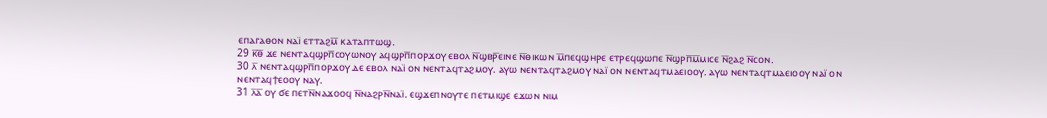ⲉⲡⲁⲅⲁⲑⲟⲛ ⲛⲁⲓ̈ ⲉⲧⲧⲁϩⲙ̅ ⲕⲁⲧⲁⲡⲧⲱϣ.
29 ⲕ̅ⲑ̅ ϫⲉ ⲛⲉⲛⲧⲁϥϣⲣⲡ̅ⲥⲟⲩⲱⲛⲟⲩ ⲁϥϣⲣⲡ̅ⲡⲟⲣϫⲟⲩ ⲉⲃⲟⲗ ⲛ̅ϣⲃⲣ̅ⲉⲓⲛⲉ ⲛ̅ⲑⲓⲕⲱⲛ ⲙ̅ⲡⲉϥϣⲏⲣⲉ ⲉⲧⲣⲉϥϣⲱⲡⲉ ⲛ̅ϣⲣⲡ̅ⲙ̅ⲙⲓⲥⲉ ⲛ̅ϩⲁϩ ⲛ̅ⲥⲟⲛ.
30 ⲗ̅ ⲛⲉⲛⲧⲁϥϣⲣⲡ̅ⲡⲟⲣϫⲟⲩ ⲇⲉ ⲉⲃⲟⲗ ⲛⲁⲓ̈ ⲟⲛ ⲛⲉⲛⲧⲁϥⲧⲁϩⲙⲟⲩ. ⲁⲩⲱ ⲛⲉⲛⲧⲁϥⲧⲁϩⲙⲟⲩ ⲛⲁⲓ̈ ⲟⲛ ⲛⲉⲛⲧⲁϥⲧⲙⲁⲉⲓⲟⲟⲩ. ⲁⲩⲱ ⲛⲉⲛⲧⲁϥⲧⲙⲁⲉⲓⲟⲟⲩ ⲛⲁⲓ̈ ⲟⲛ ⲛⲉⲛⲧⲁϥϯⲉⲟⲟⲩ ⲛⲁⲩ.
31 ⲗ̅ⲁ̅ ⲟⲩ ϭⲉ ⲡⲉⲧⲛ̅ⲛⲁϫⲟⲟϥ ⲛ̅ⲛⲁϩⲣⲛ̅ⲛⲁⲓ̈. ⲉϣϫⲉⲡⲛⲟⲩⲧⲉ ⲡⲉⲧⲙⲓϣⲉ ⲉϫⲱⲛ ⲛⲓⲙ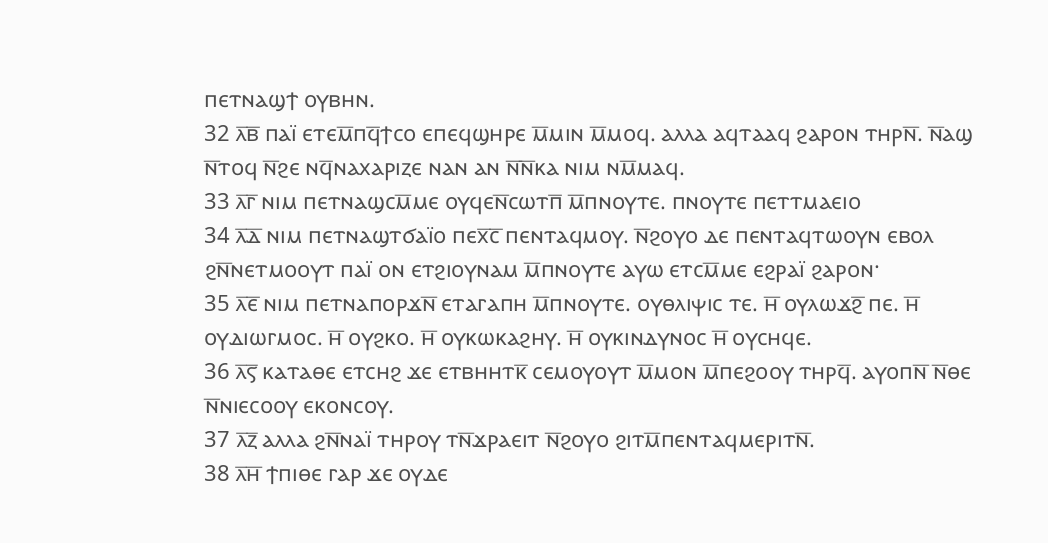ⲡⲉⲧⲛⲁϣϯ ⲟⲩⲃⲏⲛ.
32 ⲗ̅ⲃ̅ ⲡⲁⲓ̈ ⲉⲧⲉⲙ̅ⲡϥ̅ϯⲥⲟ ⲉⲡⲉϥϣⲏⲣⲉ ⲙ̅ⲙⲓⲛ ⲙ̅ⲙⲟϥ. ⲁⲗⲗⲁ ⲁϥⲧⲁⲁϥ ϩⲁⲣⲟⲛ ⲧⲏⲣⲛ̅. ⲛ̅ⲁϣ ⲛ̅ⲧⲟϥ ⲛ̅ϩⲉ ⲛϥ̅ⲛⲁⲭⲁⲣⲓⲍⲉ ⲛⲁⲛ ⲁⲛ ⲛ̅ⲛ̅ⲕⲁ ⲛⲓⲙ ⲛⲙ̅ⲙⲁϥ.
33 ⲗ̅ⲅ̅ ⲛⲓⲙ ⲡⲉⲧⲛⲁϣⲥⲙ̅ⲙⲉ ⲟⲩϥⲉⲛ̅ⲥⲱⲧⲡ̅ ⲙ̅ⲡⲛⲟⲩⲧⲉ. ⲡⲛⲟⲩⲧⲉ ⲡⲉⲧⲧⲙⲁⲉⲓⲟ
34 ⲗ̅ⲇ̅ ⲛⲓⲙ ⲡⲉⲧⲛⲁϣⲧϭⲁⲓ̈ⲟ ⲡⲉⲭ̅ⲥ̅ ⲡⲉⲛⲧⲁϥⲙⲟⲩ. ⲛ̅ϩⲟⲩⲟ ⲇⲉ ⲡⲉⲛⲧⲁϥⲧⲱⲟⲩⲛ ⲉⲃⲟⲗ ϩⲛ̅ⲛⲉⲧⲙⲟⲟⲩⲧ ⲡⲁⲓ̈ ⲟⲛ ⲉⲧϩⲓⲟⲩⲛⲁⲙ ⲙ̅ⲡⲛⲟⲩⲧⲉ ⲁⲩⲱ ⲉⲧⲥⲙ̅ⲙⲉ ⲉϩⲣⲁⲓ̈ ϩⲁⲣⲟⲛ·
35 ⲗ̅ⲉ̅ ⲛⲓⲙ ⲡⲉⲧⲛⲁⲡⲟⲣϫⲛ̅ ⲉⲧⲁⲅⲁⲡⲏ ⲙ̅ⲡⲛⲟⲩⲧⲉ. ⲟⲩⲑⲗⲓⲯⲓⲥ ⲧⲉ. ⲏ̅ ⲟⲩⲗⲱϫϩ̅ ⲡⲉ. ⲏ̅ ⲟⲩⲇⲓⲱⲅⲙⲟⲥ. ⲏ̅ ⲟⲩϩⲕⲟ. ⲏ̅ ⲟⲩⲕⲱⲕⲁϩⲏⲩ. ⲏ̅ ⲟⲩⲕⲓⲛⲇⲩⲛⲟⲥ ⲏ̅ ⲟⲩⲥⲏϥⲉ.
36 ⲗ̅ⲋ̅ ⲕⲁⲧⲁⲑⲉ ⲉⲧⲥⲏϩ ϫⲉ ⲉⲧⲃⲏⲏⲧⲕ̅ ⲥⲉⲙⲟⲩⲟⲩⲧ ⲙ̅ⲙⲟⲛ ⲙ̅ⲡⲉϩⲟⲟⲩ ⲧⲏⲣϥ̅. ⲁⲩⲟⲡⲛ̅ ⲛ̅ⲑⲉ ⲛ̅ⲛⲓⲉⲥⲟⲟⲩ ⲉⲕⲟⲛⲥⲟⲩ.
37 ⲗ̅ⲍ̅ ⲁⲗⲗⲁ ϩⲛ̅ⲛⲁⲓ̈ ⲧⲏⲣⲟⲩ ⲧⲛ̅ϫⲣⲁⲉⲓⲧ ⲛ̅ϩⲟⲩⲟ ϩⲓⲧⲙ̅ⲡⲉⲛⲧⲁϥⲙⲉⲣⲓⲧⲛ̅.
38 ⲗ̅ⲏ̅ ϯⲡⲓⲑⲉ ⲅⲁⲣ ϫⲉ ⲟⲩⲇⲉ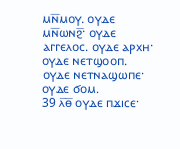ⲙⲛ̅ⲙⲟⲩ. ⲟⲩⲇⲉ ⲙⲛ̅ⲱⲛϩ̅· ⲟⲩⲇⲉ ⲁⲅⲅⲉⲗⲟⲥ. ⲟⲩⲇⲉ ⲁⲣⲭⲏ· ⲟⲩⲇⲉ ⲛⲉⲧϣⲟⲟⲡ. ⲟⲩⲇⲉ ⲛⲉⲧⲛⲁϣⲱⲡⲉ· ⲟⲩⲇⲉ ϭⲟⲙ.
39 ⲗ̅ⲑ̅ ⲟⲩⲇⲉ ⲡϫⲓⲥⲉ·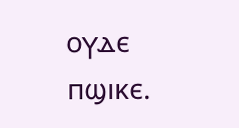ⲟⲩⲇⲉ ⲡϣⲓⲕⲉ.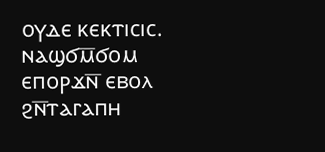ⲟⲩⲇⲉ ⲕⲉⲕⲧⲓⲥⲓⲥ. ⲛⲁϣϭⲙ̅ϭⲟⲙ ⲉⲡⲟⲣϫⲛ̅ ⲉⲃⲟⲗ ϩⲛ̅ⲧⲁⲅⲁⲡⲏ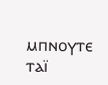ⲙⲡⲛⲟⲩⲧⲉ ⲧⲁⲓ̈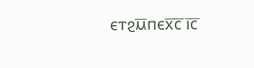ⲉⲧϩⲙ̅ⲡⲉⲭ̅ⲥ̅ ⲓ̅ⲥ̅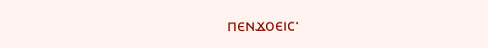ⲡⲉⲛϫⲟⲉⲓⲥ·